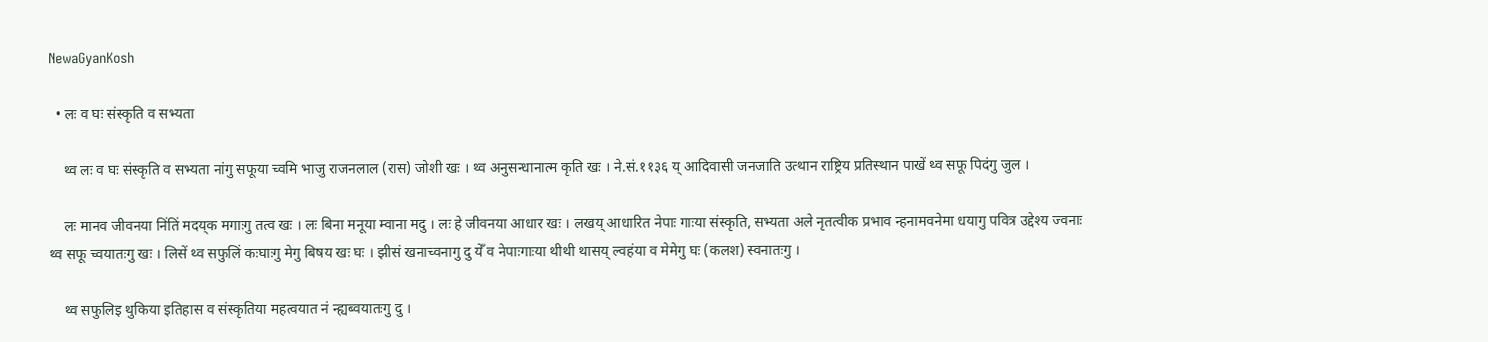NewaGyanKosh

  • लः व घः संस्कृति व सभ्यता

    थ्व लः व घः संस्कृति व सभ्यता नांगु सफूया च्वमि भाजु राजनलाल (रास) जोशी खः । थ्व अनुसन्धानात्म कृति खः । ने.सं.११३६ य् आदिवासी जनजाति उत्थान राष्ट्रिय प्रतिस्थान पाखें थ्व सफू पिदंगु जुल ।

    लः मानव जीवनया निंतिं मदय्‌क मगाःगु तत्व खः । लः बिना मनूया म्वाना मदु । लः हे जीवनया आधार खः । लखय् आधारित नेपाः गाःया संस्कृति, सभ्यता अले नृतत्वीक प्रभाव न्हनामवनेमा धयागु पवित्र उद्देश्य ज्वनाः थ्व सफू च्वयातःगु खः । लिसें थ्व सफुलिं कःघाःगु मेगु बिषय खः घः । झीसं खनाच्वनागु दु येँ व नेपाःगाःया थीथी थासय् ल्वहंया व मेमेगु घः (कलश) स्वनातःगु ।

    थ्व सफुलिइ थुकिया इतिहास व संस्कृतिया महत्वयात नं न्ह्यब्वयातःगु दु ।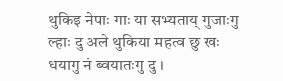थुकिइ नेपाः गाः या सभ्यताय् गुजाःगु ल्हाः दु अले थुकिया महत्व छु खः धयागु नं ब्वयातःगु दु ।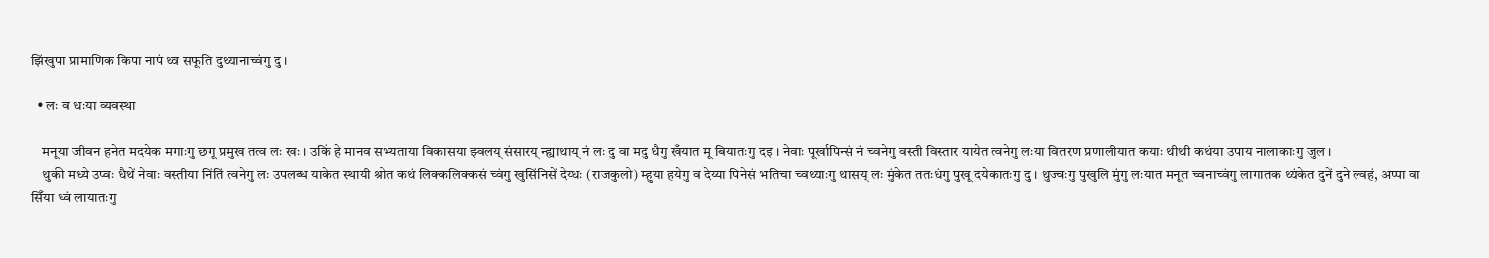झिंखुपा प्रामाणिक किपा नापं थ्व सफूति दुथ्यानाच्वंगु दु ।

  • लः व धःया व्यवस्था

    मनूया जीवन हनेत मदयेक मगाःगु छगू प्रमुख तत्व लः खः । उकिं हे मानव सभ्यताया विकासया झ्वलय् संसारय् न्ह्याथाय् नं लः दु वा मदु धैगु खँयात मू बियातःगु दइ । नेवाः पूर्खापिन्सं नं च्वनेगु वस्ती विस्तार यायेत त्वनेगु लःया वितरण प्रणालीयात कयाः थीथी कथंया उपाय नालाकाःगु जुल ।
    थुकी मध्ये उप्वः धैथें नेवाः वस्तीया निंतिं त्वनेगु लः उपलब्ध याकेत स्थायी श्रोत कथं लिक्कलिक्कसं च्वंगु खुसिंनिसें देय्धः (राजकुलो) म्हुया हयेगु व देय्या पिनेसं भतिचा च्वथ्याःगु थासय् लः मुंकेत ततःधंगु पुखू दयेकातःगु दु । थुज्वःगु पुखुलि मुंगु लःयात मनूत च्वनाच्वंगु लागातक थ्यंकेत दुनें दुने ल्वहं, अप्पा वा सिँया ध्वं लायातःगु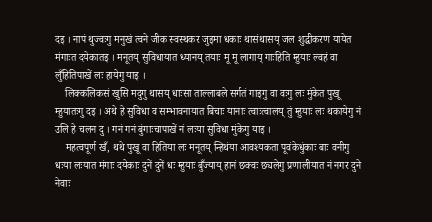दइ । नापं थुज्वःगु मनुखं त्वने जीक स्वस्थकर जुइमा धकाः थासंथासय् जल शुद्धीकरण यायेत मंगाःत दयेकातइ । मनूतय् सुविधायात ध्यानय् तयाः मू मू लागाय् गाःहिति म्हुयाः ल्वहं वा लुँहितिपाखें लः हायेगु याइ ।
    लिक्कलिकसं खुसि मदुगु थासय् धाःसा ताल्लाबले सर्गतं गाइगु वा वःगु लः मुंकेत पुखू म्हुयातःगु दइ । अथे हे सुविधा व सम्भावनायात बिचाः यानाः त्वाःत्वालय् तुं म्हुयाः लः थकायेगु नं उलि हे चलन दु । गनं गनं बुंगाःचापाखें नं लःया सुविधा मुंकेगु याइ ।
    महत्वपूर्ण खँ, थथे पुखू वा हितिया लः मनूतय् न्हिथंया आवश्यकता पूवंकेधुंकाः बाः वनीगु धःया लःयात मंगाः दयेकाः दुनें दुनें धः म्हुयाः बुँज्याय् हानं छक्वः छ्यलेगु प्रणालीयात नं नगर दुने नेवाः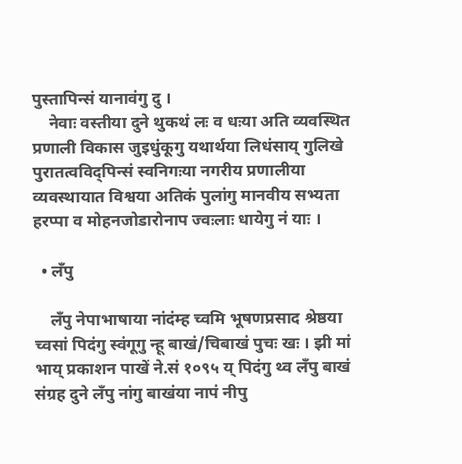पुस्तापिन्सं यानावंगु दु ।
    नेवाः वस्तीया दुने थुकथं लः व धःया अति व्यवस्थित प्रणाली विकास जुइधुंकूगु यथार्थया लिधंसाय् गुलिखे पुरातत्वविद्पिन्सं स्वनिगःया नगरीय प्रणालीया व्यवस्थायात विश्वया अतिकं पुलांगु मानवीय सभ्यता हरप्पा व मोहनजोडारोनाप ज्वःलाः धायेगु नं याः ।

  • लँपु

    लँपु नेपाभाषाया नांदंम्ह च्वमि भूषणप्रसाद श्रेष्ठया च्वसां पिदंगु स्वंगूगु न्हू बाखं/चिबाखं पुचः खः । झी मां भाय् प्रकाशन पाखें ने.सं १०९५ य् पिदंगु थ्व लँपु बाखं संग्रह दुने लँपु नांगु बाखंया नापं नीपु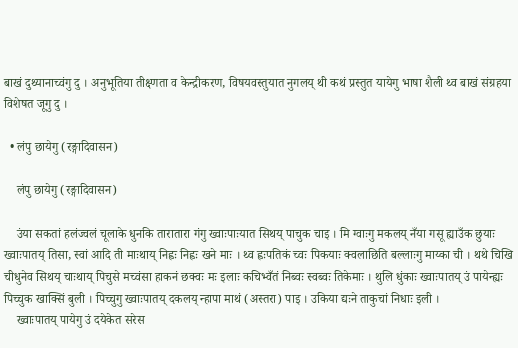बाखं दुथ्यानाच्वंगु दु । अनुभूतिया तीक्ष्णता व केन्द्रीकरण, विषयवस्तुयात नुगलय् थी कथं प्रस्तुत यायेगु भाषा शैली थ्व बाखं संग्रहया विशेषत जूगु दु ।

  • लंपु छायेगु (रङ्गादिवासन)

    लंपु छायेगु (रङ्गादिवासन)

    उंया सकतां हलंज्वलं चूलाके धुनकि तारातारा गंगु ख्वाःपाःयात सिथय् पाचुक चाइ । मि ग्वाःगु मकलय् नँया गसू ह्याउँक छुयाः ख्वाःपातय् तिसा, स्वां आदि ती माःथाय् निह्वः निह्वः खने माः । थ्व ह्वःपतिकं च्वः पिकयाः क्वलाछिति बल्लाःगु माय्का ची । थथे चिखि चीधुनेव सिथय् चाःथाय् पिचुसे मच्वंसा हाकनं छक्वः मः इलाः कचिभ्वँतं निब्वः स्वब्वः तिकेमाः । थुलि धुंकाः ख्वाःपातय् उं पायेन्ह्यः पिच्चुक खाक्सिं बुली । पिच्चुगु ख्वाःपातय् दकलय् न्हापा माथं (अस्तरा) पाइ । उकिया द्यःने ताकुचां निधाः इली ।
    ख्वाःपातय् पायेगु उं दयेकेत सरेस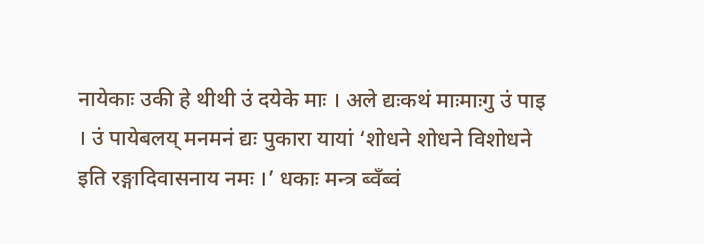नायेकाः उकी हे थीथी उं दयेके माः । अले द्यःकथं माःमाःगु उं पाइ । उं पायेबलय् मनमनं द्यः पुकारा यायां ‘शोधने शोधने विशोधने इति रङ्गादिवासनाय नमः ।’ धकाः मन्त्र ब्वँब्वं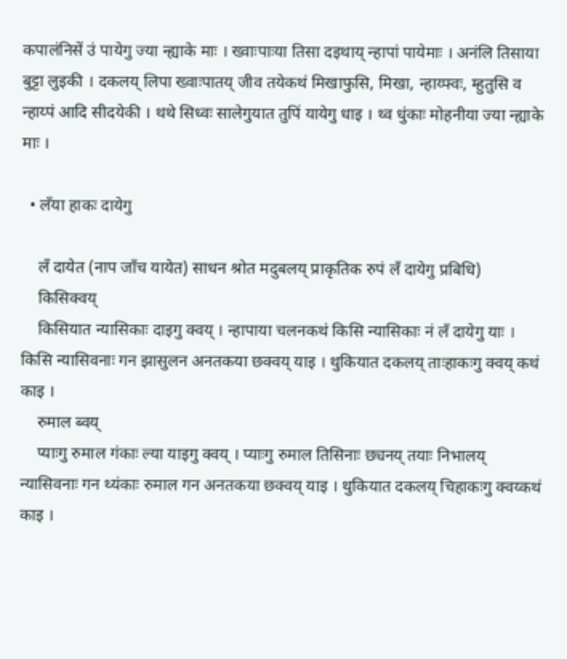कपालंनिसें उं पायेगु ज्या न्ह्याके माः । ख्वाःपाःया तिसा दइथाय् न्हापां पायेमाः । अनंलि तिसाया बुट्टा लुइकी । दकलय् लिपा ख्वाःपातय् जीव तयेकथं मिखाफुसि, मिखा, न्हाय्फ्वः, म्हुतुसि व न्हाय्पं आदि सीदयेकी । थथे सिध्वः सालेगुयात तुपिं यायेगु धाइ । थ्व धुंकाः मोहनीया ज्या न्ह्याके माः ।

  • लँया हाकः दायेगु

    लँ दायेत (नाप जाँच यायेत) साधन श्रोत मदुबलय् प्राकृतिक रुपं लँ दायेगु प्रबिधि)
    किसिक्वय्
    किसियात न्यासिकाः दाइगु क्वय् । न्हापाया चलनकथं किसि न्यासिकाः नं लँ दायेगु याः । किसि न्यासिवनाः गन झासुलन अनतकया छक्वय् याइ । थुकियात दकलय् ताःहाकःगु क्वय् कथं काइ ।
    रुमाल ब्वय्
    प्याःगु रुमाल गंकाः ल्या याइगु क्वय् । प्याःगु रुमाल तिसिनाः छ्यनय् तयाः निभालय् न्यासिवनाः गन थ्यंकाः रुमाल गन अनतकया छक्वय् याइ । थुकियात दकलय् चिहाकःगु क्वय्कथं काइ ।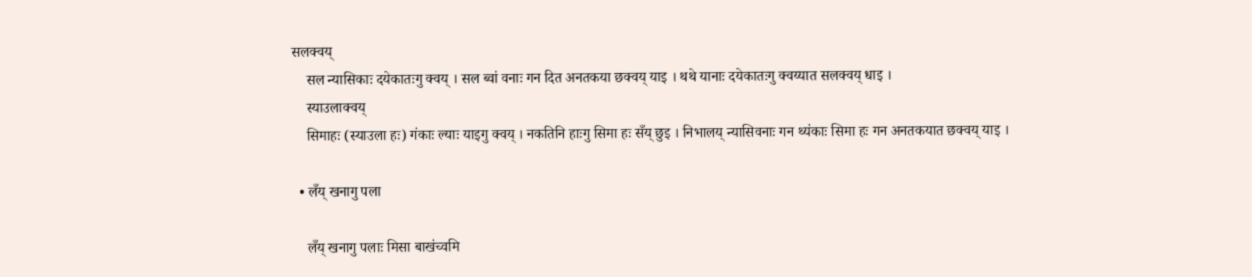सलक्वय्
    सल न्यासिकाः दयेकातःगु क्वय् । सल ब्वां वनाः गन दित अनतकया छक्वय् याइ । थथे यानाः दयेकातःगु क्वय्यात सलक्वय् धाइ ।
    स्याउलाक्वय्
    सिमाहः (स्याउला हः) गंकाः ल्याः याइगु क्वय् । नकतिनि हाःगु सिमा हः सँय् छुइ । निभालय् न्यासिवनाः गन थ्यंकाः सिमा हः गन अनतकयात छक्वय् याइ ।

  • लँय् खनागु पला

    लँय् खनागु पलाः मिसा बाखंच्वमि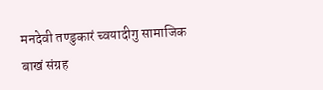मनदेवी तण्डुकारं च्वयादीगु सामाजिक बाखं संग्रह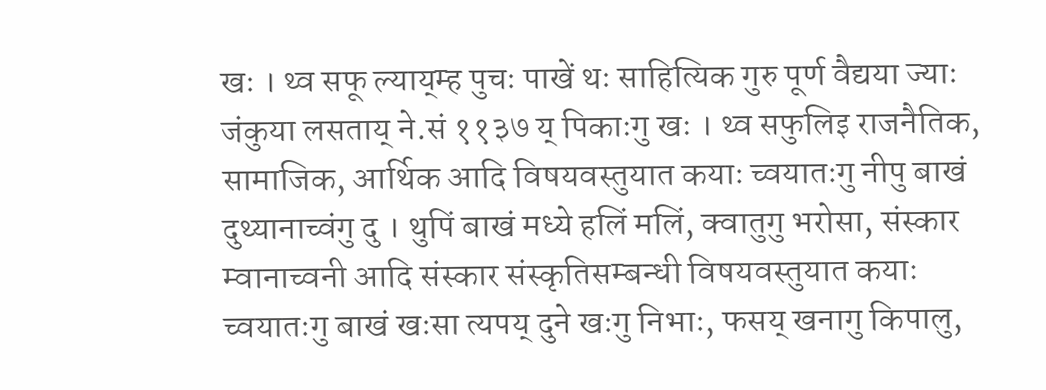खः । थ्व सफू ल्याय्‌म्ह पुचः पाखें थः साहित्यिक गुरु पूर्ण वैद्यया ज्याः जंकुया लसताय् ने.सं ११३७ य् पिकाःगु खः । थ्व सफुलिइ राजनैतिक, सामाजिक, आर्थिक आदि विषयवस्तुयात कयाः च्वयातःगु नीपु बाखं दुथ्यानाच्वंगु दु । थुपिं बाखं मध्ये हलिं मलिं, क्वातुगु भरोसा, संस्कार म्वानाच्वनी आदि संस्कार संस्कृतिसम्बन्धी विषयवस्तुयात कयाः च्वयातःगु बाखं खःसा त्यपय् दुने खःगु निभाः, फसय् खनागु किपालु,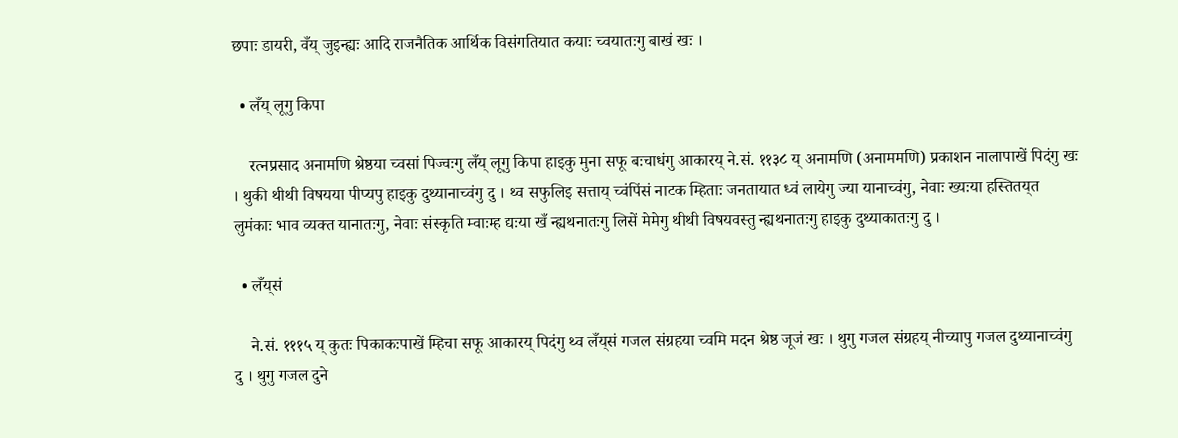छपाः डायरी, वँय् जुइन्ह्यः आदि राजनैतिक आर्थिक विसंगतियात कयाः च्वयातःगु बाखं खः ।

  • लँय् लूगु किपा

    रत्नप्रसाद अनामणि श्रेष्ठया च्वसां पिज्वःगु लँय् लूगु किपा हाइकु मुना सफू बःचाधंगु आकारय् ने.सं. ११३८ य् अनामणि (अनाममणि) प्रकाशन नालापाखें पिदंगु खः । थुकी थीथी विषयया पीप्यपु हाइकु दुथ्यानाच्वंगु दु । थ्व सफुलिइ सत्ताय् च्वंपिंसं नाटक म्हिताः जनतायात ध्वं लायेगु ज्या यानाच्वंगु, नेवाः ख्यःया हस्तितय्‌त लुमंकाः भाव व्यक्त यानातःगु, नेवाः संस्कृति म्वाःम्ह द्यःया खँ न्ह्यथनातःगु लिसें मेमेगु थीथी विषयवस्तु न्ह्यथनातःगु हाइकु दुथ्याकातःगु दु ।

  • लँय्‌सं

    ने.सं. १११५ य् कुतः पिकाकःपाखें म्हिचा सफू आकारय् पिदंगु थ्व लँय्‌सं गजल संग्रहया च्वमि मदन श्रेष्ठ जूजं खः । थुगु गजल संग्रहय् नीच्यापु गजल दुथ्यानाच्वंगु दु । थुगु गजल दुने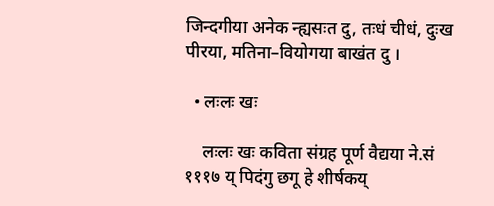जिन्दगीया अनेक न्ह्यसःत दु, तःधं चीधं, दुःख पीरया, मतिना–वियोगया बाखंत दु ।

  • लःलः खः

    लःलः खः कविता संग्रह पूर्ण वैद्यया ने.सं १११७ य् पिदंगु छगू हे शीर्षकय्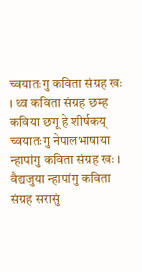च्वयातःगु कविता संग्रह खः । थ्व कविता संग्रह छम्ह कविया छगू हे शीर्षकय् च्वयातःगु नेपालभाषाया न्हापांगु कविता संग्रह खः । वैद्यजुया न्हापांगु कविता संग्रह सरासुं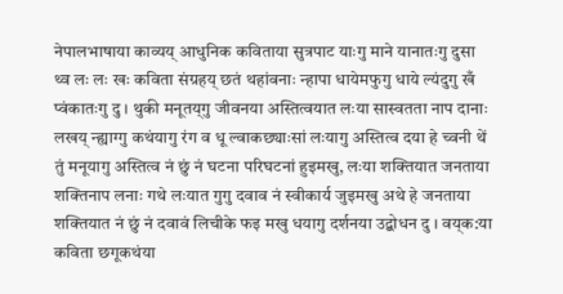नेपालभाषाया काव्यय् आधुनिक कविताया सुत्रपाट याःगु माने यानातःगु दुसा थ्व लः लः खः कविता संग्रहय् छतं थहांवनाः न्हापा धायेमफुगु धाये ल्यंदुगु खँ प्वंकातःगु दु । थुकी मनूतय्‌गु जीवनया अस्तित्वयात लःया सास्वतता नाप दानाः लखय् न्ह्याग्गु कथंयागु रंग व धू ल्वाकछ्याःसां लःयागु अस्तित्व दया हे च्वनी थें तुं मनूयागु अस्तित्व नं छुं नं घटना परिघटनां हुइमखु, लःया शक्तियात जनताया शक्तिनाप लनाः गथे लःयात गुगु दवाव नं स्वीकार्य जुइमखु अथे हे जनताया शक्तियात नं छुं नं दवावं लिचीके फइ मखु धयागु दर्शनया उद्बोधन दु । वय्‌क:या कविता छगूकथंया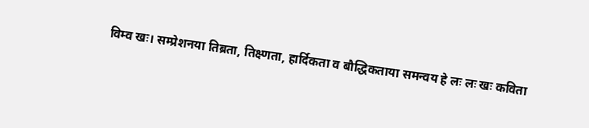विम्व खः। सम्प्रेशनया तिब्रता, तिक्ष्णता, हार्दिकता व बौद्धिकताया समन्वय हे लः लः खः कविता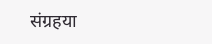संग्रहया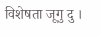विशेषता जूगु दु ।